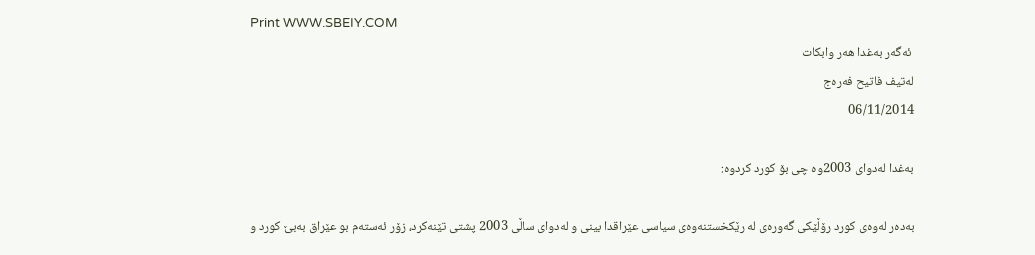Print WWW.SBEIY.COM
 ئه‌گه‌ر به‌غدا هه‌ر وابكات
له‌تیف فاتیح فه‌ره‌ج
06/11/2014

به‌غدا له‌دوای‌ 2003وه‌ چی‌ بۆ كورد كردوه‌:

به‌ده‌ر له‌وه‌ی‌ كورد رۆڵێكی‌ گه‌وره‌ی‌ له‌ رێكخستنه‌وه‌ی‌ سیاسی‌ عێراقدا بینی‌ و له‌دوای‌ ساڵی‌ 2003 پشتی‌ تێنه‌كرد، زۆر ئه‌سته‌م بو عێراق به‌بێ‌ كورد و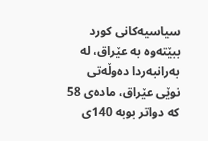سیاسیه‌كانی‌ كورد ببێته‌وه‌ به‌ عێراق، له‌ به‌رانبه‌ردا ده‌وڵه‌تی‌ نوێی‌ عێراق، ماده‌ی‌ 58 كه‌ دواتر بوبه‌ 140ی‌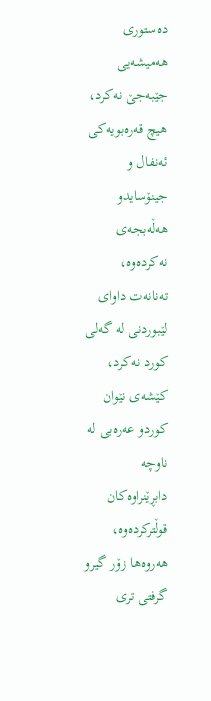ده‌ستوری‌ هه‌میشه‌یی‌ جێبه‌جێ‌ نه‌كرد، هیچ قه‌ره‌بویه‌كی‌ ئه‌نفال و جینۆسایدو هه‌ڵه‌بجه‌ی‌ نه‌كرده‌وه‌، ته‌نانه‌ت داوای‌ لێبوردنی‌ له‌ گه‌لی‌ كورد نه‌كرد، كێشه‌ی‌ نێوان كوردو عه‌ره‌بی‌ له‌ ناوچه‌ دابڕێنراوه‌كان قوڵتركرده‌وه‌، هه‌روه‌ها زۆر گیرو گرفتی‌ تری‌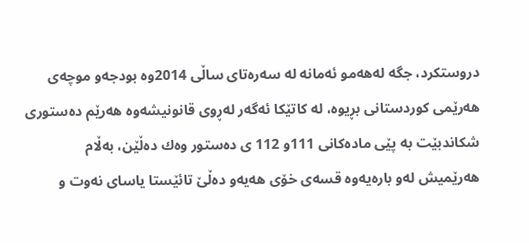دروستكرد، جگه‌ له‌هه‌مو ئه‌مانه‌ له‌ سه‌ره‌تای‌ ساڵی‌ 2014وه‌ بودجه‌و موچه‌ی‌ هه‌رێمی‌ كوردستانی‌ بڕیوه‌، له‌ كاتێكا ئه‌گه‌ر له‌ڕوی‌ قانونیشه‌وه‌ هه‌رێم ده‌ستوری‌ شكاندبێت به‌ پێی‌ ماده‌كانی‌ 111و 112 ی‌ ده‌ستور وه‌ك ده‌ڵێن، به‌ڵام هه‌رێمیش له‌و باره‌یه‌وه‌ قسه‌ی‌ خۆی‌ هه‌یه‌و ده‌ڵێ‌ تائێستا یاسای‌ نه‌وت و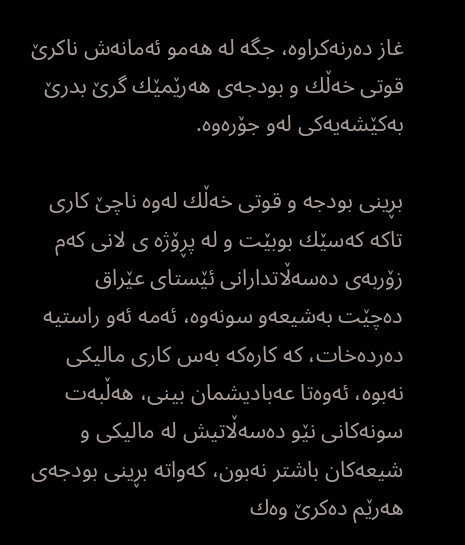غاز ده‌رنه‌كراوه‌، جگه‌ له‌ هه‌مو ئه‌مانه‌ش ناكرێ‌ قوتی‌ خه‌ڵك و بودجه‌ی‌ هه‌رێمێك گرێ‌ بدرێ‌ به‌كێشه‌یه‌كی‌ له‌و جۆره‌وه‌.

بڕینی‌ بودجه‌ و قوتی‌ خه‌ڵك له‌وه‌ ناچێ‌ كاری‌ تاكه‌ كه‌سێك بوبێت و له‌ پڕۆژه‌ ی‌ لانی‌ كه‌م زۆربه‌ی‌ ده‌سه‌ڵاتدارانی‌ ئێستای‌ عێراق ده‌چێت به‌شیعه‌و سونه‌وه‌، ئه‌مه‌ ئه‌و راستیه‌ ده‌رده‌خات، كه‌ كاره‌كه‌ به‌س كاری‌ مالیكی‌ نه‌بوه‌، ئه‌وه‌تا عه‌بادیشمان بینی‌، هه‌ڵبه‌ت سونه‌كانی‌ نێو ده‌سه‌ڵاتیش له‌ مالیكی‌ و شیعه‌كان باشتر نه‌بون، كه‌واته‌ بڕینی‌ بودجه‌ی‌ هه‌رێم ده‌كرێ‌ وه‌ك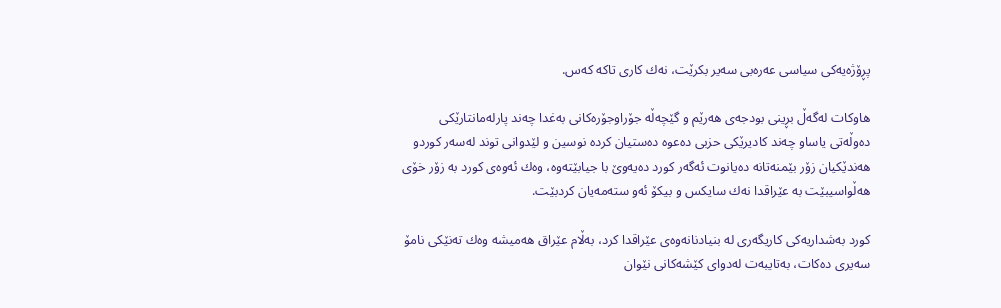پڕۆژه‌یه‌كی‌ سیاسی‌ عه‌ره‌بی‌ سه‌یر بكرێت، نه‌ك كاری‌ تاكه‌ كه‌س.

هاوكات له‌گه‌ڵ بڕینی‌ بودجه‌ی‌ هه‌رێم و گێچه‌ڵه‌ جۆراوجۆره‌كانی‌ به‌غدا چه‌ند پارله‌مانتارێكی‌ ده‌وڵه‌تی‌ یاساو چه‌ند كادیرێكی‌ حزبی‌ ده‌عوه‌ ده‌ستیان كرده‌ نوسین و لێدوانی‌ توند له‌سه‌ر كوردو هه‌ندێكیان زۆر بێمنه‌تانه‌ ده‌یانوت ئه‌گه‌ر كورد ده‌یه‌وێ‌ با جیابێته‌وه‌، وه‌ك ئه‌وه‌ی‌ كورد به‌ زۆر خۆی‌ هه‌ڵواسیبێت به‌ عێراقدا نه‌ك سایكس و بیكۆ ئه‌و سته‌مه‌یان كردبێت.

كورد به‌شداریه‌كی‌ كاریگه‌ری‌ له‌ بنیادنانه‌وه‌ی‌ عێراقدا كرد، به‌ڵام عێراق هه‌میشه‌ وه‌ك ته‌نێكی‌ نامۆ سه‌یری‌ ده‌كات، به‌تایبه‌ت له‌دوای‌ كێشه‌كانی‌ نێوان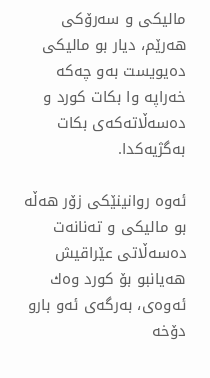مالیكی‌ و سه‌رۆكی‌ هه‌رێم، دیار بو مالیكی‌ ده‌یویست به‌و چه‌كه‌ خه‌راپه‌ وا بكات كورد و ده‌سه‌ڵاته‌كه‌ی‌ بكات به‌گژیه‌كدا.

ئه‌وه‌ روانینێكی‌ زۆر هه‌ڵه‌ بو مالیكی‌ و ته‌نانه‌ت ده‌سه‌ڵاتی‌ عێراقیش هه‌یانبو بۆ كورد وه‌ك ئه‌وه‌ی‌، به‌رگه‌ی‌ ئه‌و بارو دۆخه‌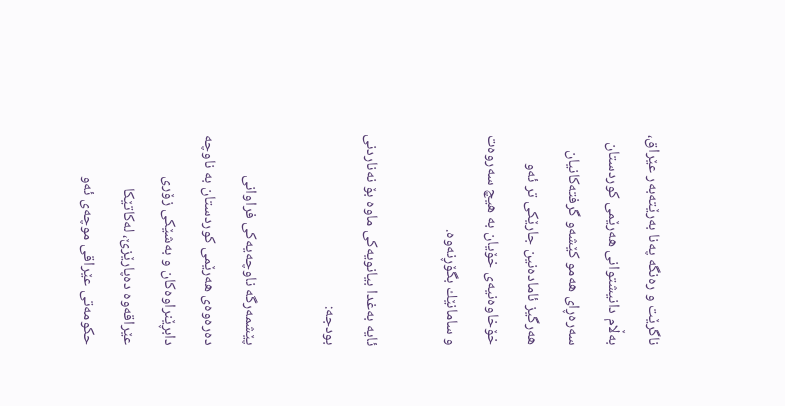ناگرێت و ره‌نگه‌ په‌نا به‌رێته‌به‌ر عێراق، به‌ڵام دانیشتوانی‌ هه‌رێمی‌ كوردستان سه‌ره‌ڕای‌ هه‌مو كێشه‌و گرفته‌كانیان هه‌رگیز ئاماده‌نین جارێكی‌ تر ئه‌و خۆخاوه‌نیه‌ی‌ خۆیان به‌ هیچ سه‌روه‌ت و سامانێك بگۆڕنه‌وه‌.

ئایه‌ به‌غدا بیانویه‌كی‌ ماوه‌ بۆ نه‌ناردنی‌ بودجه‌:

پێشمه‌رگه‌ ناوچه‌یه‌كی‌ فراوانی‌ ده‌ره‌وه‌ی‌ هه‌رێمی‌ كوردستان به‌ ناوچه‌ دابڕێنراوه‌كان و به‌شێكی‌ زۆری‌ عێراقه‌وه‌ ده‌پارێزێ‌، له‌كاتێكا حكومه‌تی‌ عێراقی‌ موچه‌ی‌ ئه‌و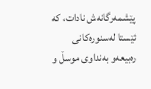پێشمه‌رگانه‌ش نادات، كه‌ ئێستا له‌سنوره‌كانی‌ ره‌بیعه‌و به‌نداوی‌ موسڵ و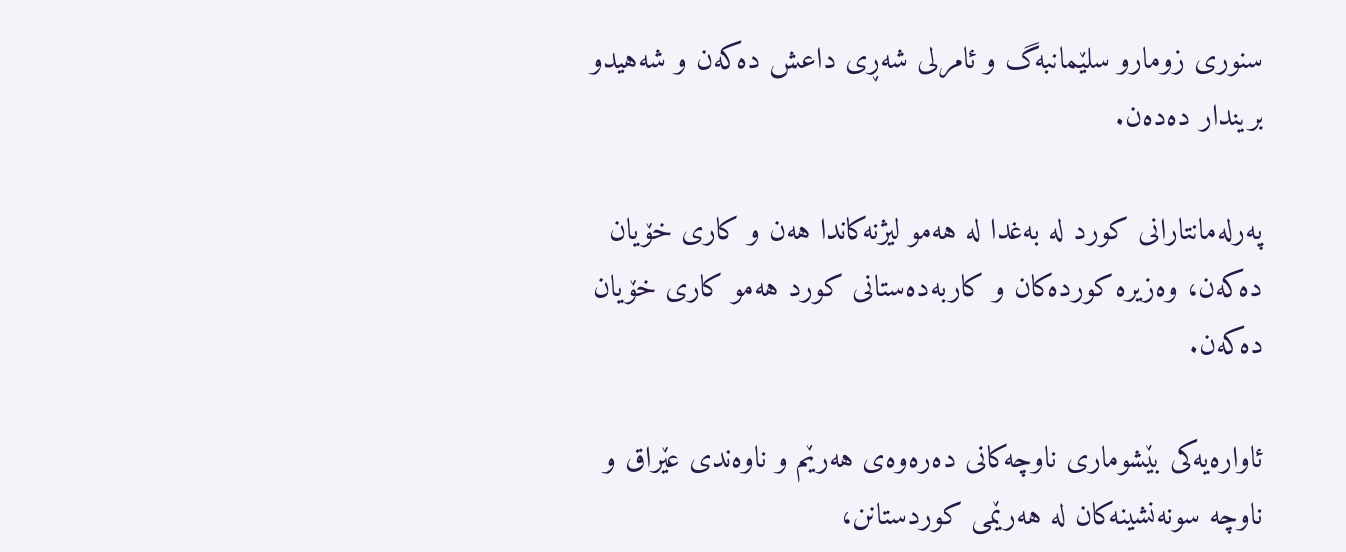سنوری‌ زومارو سلێمانبه‌گ و ئامرلی‌ شه‌ڕی‌ داعش ده‌كه‌ن و شه‌هیدو بریندار ده‌ده‌ن.

په‌رله‌مانتارانی‌ كورد له‌ به‌غدا له‌ هه‌مو لیژنه‌كاندا هه‌ن و كاری‌ خۆیان ده‌كه‌ن، وه‌زیره‌ كورده‌كان و كاربه‌ده‌ستانی‌ كورد هه‌مو كاری‌ خۆیان ده‌كه‌ن.

ئاواره‌یه‌كی‌ بێشوماری‌ ناوچه‌كانی‌ ده‌ره‌وه‌ی‌ هه‌رێم و ناوه‌ندی‌ عێراق و ناوچه‌ سونه‌نشینه‌كان له‌ هه‌رێمی‌ كوردستانن،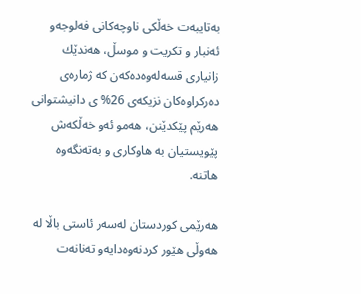به‌تایبه‌ت خه‌ڵكی‌ ناوچه‌كانی‌ فه‌لوجه‌و ئه‌نبار و تكریت و موسڵ، هه‌ندێك زانیاری‌ قسه‌له‌وه‌ده‌كه‌ن كه‌ ژماره‌ی‌ ده‌ركراوه‌كان نزیكه‌ی‌ 26% ی‌ دانیشتوانی‌ هه‌رێم پێكدێنن، هه‌مو ئه‌و خه‌ڵكه‌ش پێویستیان به‌ هاوكاری‌ و به‌ته‌نگه‌وه‌ هاتنه.

هه‌رێمی‌ كوردستان له‌سه‌ر ئاستی‌ باڵا له‌ هه‌وڵی‌ هێور كردنه‌وه‌دایه‌و ته‌نانه‌ت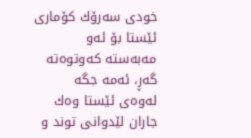خودی‌ سه‌رۆك كۆماری‌ ئێستا بۆ ئه‌و مه‌به‌سته‌ كه‌وتوه‌ته‌ گه‌ڕ، ئه‌مه‌ جگه‌ له‌وه‌ی‌ ئێستا وه‌ك جاران لێدوانی‌ توند و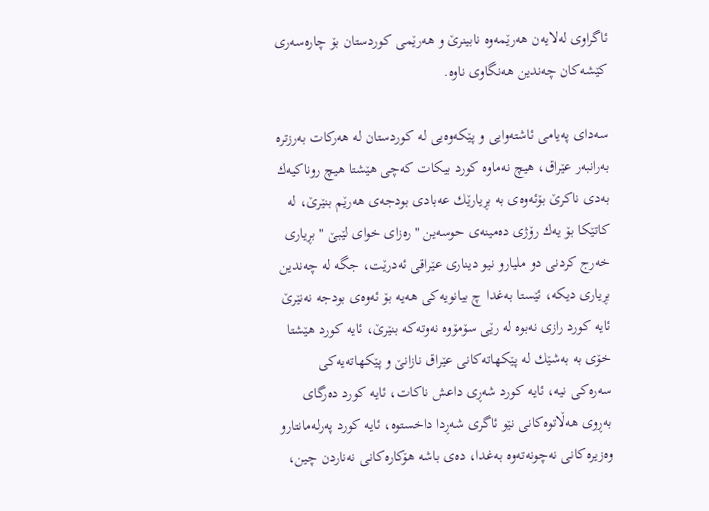ئاگراوی‌ له‌لایه‌ن هه‌رێمه‌وه‌ نابینرێ‌ و هه‌رێمی‌ كوردستان بۆ چاره‌سه‌ری‌ كێشه‌كان چه‌ندین هه‌نگاوی‌ ناوه‌.

سه‌دای‌ په‌یامی‌ ئاشته‌وایی‌ و پێكه‌وه‌یی‌ له‌ كوردستان له‌ هه‌ركات به‌رزتره‌ به‌رانبه‌ر عێراق، هیچ نه‌ماوه‌ كورد بیكات كه‌چی‌ هێشتا هیچ روناكیه‌ك به‌دی‌ ناكرێ‌ بۆئه‌وه‌ی‌ به‌ بڕیارێك عه‌بادی‌ بودجه‌ی‌ هه‌رێم بنێرێ‌، له‌ كاتێكا بۆ یه‌ك رۆژی‌ ده‌مینه‌ی‌ حوسه‌ین "ره‌زای‌ خوای‌ لێبێ‌ " بڕیاری‌ خه‌رج كردنی‌ دو ملیارو نیو دیناری‌ عێراقی‌ ئه‌درێت، جگه‌ له‌ چه‌ندین بڕیاری‌ دیكه‌، ئێستا به‌غدا چ بیانویه‌كی‌ هه‌یه‌ بۆ ئه‌وه‌ی‌ بودجه‌ نه‌نێرێ‌ ئایه‌ كورد رازی‌ نه‌بوه‌ له‌ رێی‌ سۆمۆوه‌ نه‌وته‌كه‌ بنێرێ‌، ئایه‌ كورد هێشتا خۆی‌ به‌ به‌شێك له‌ پێكهاته‌كانی‌ عێراق نازانێ‌ و پێكهاته‌یه‌كی‌ سه‌ره‌كی‌ نیه‌، ئایه‌ كورد شه‌ڕی‌ داعش ناكات، ئایه‌ كورد ده‌رگای‌ به‌ڕوی‌ هه‌ڵاتوه‌كانی‌ نێو ئاگری‌ شه‌ڕدا داخستوه‌، ئایه‌ كورد په‌رله‌مانتارو وه‌زیره‌كانی‌ نه‌چونه‌ته‌وه‌ به‌غدا، ده‌ی‌ باشه‌ هۆكاره‌كانی‌ نه‌ناردن چین،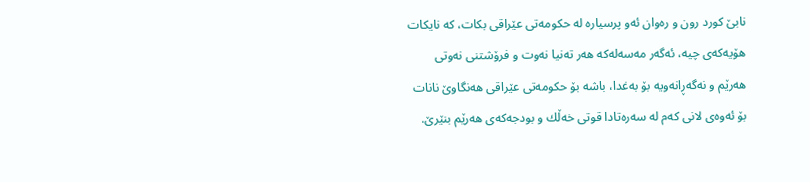نابێ‌ كورد رون و ره‌وان ئه‌و پرسیاره‌ له‌ حكومه‌تی‌ عێراقی‌ بكات، كه‌ نایكات هۆیه‌كه‌ی‌ چیه‌، ئه‌گه‌ر مه‌سه‌له‌كه‌ هه‌ر ته‌نیا نه‌وت و فرۆشتنی‌ نه‌وتی‌ هه‌رێم و نه‌گه‌ڕانه‌ویه‌ بۆ به‌غدا، باشه‌ بۆ حكومه‌تی‌ عێراقی‌ هه‌نگاوێ‌ نانات بۆ ئه‌وه‌ی‌ لانی‌ كه‌م له‌ سه‌ره‌تادا قوتی‌ خه‌ڵك و بودجه‌كه‌ی‌ هه‌رێم بنێرێ.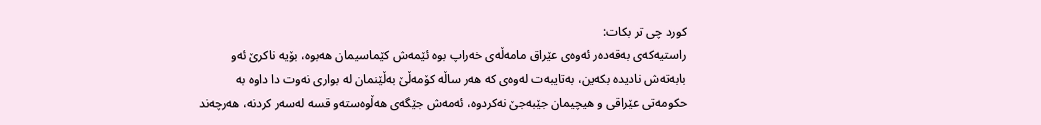كورد چی‌ تر بكات:
راستیه‌كه‌ی‌ به‌قه‌ده‌ر ئه‌وه‌ی‌ عێراق مامه‌ڵه‌ی‌ خه‌راپ بوه‌ ئێمه‌ش كێماسیمان هه‌بوه‌، بۆیه‌ ناكرێ‌ ئه‌و بابه‌ته‌ش نادیده‌ بكه‌ین، به‌تایبه‌ت له‌وه‌ی‌ كه‌ هه‌ر ساڵه‌ كۆمه‌ڵێ‌ به‌ڵێنمان له‌ بواری‌ نه‌وت دا داوه‌ به‌ حكومه‌تی‌ عێراقی‌ و هیچیمان جێبه‌جێ‌ نه‌كردوه‌، ئه‌مه‌ش جێگه‌ی‌ هه‌ڵوه‌سته‌و قسه‌ له‌سه‌ر كردنه‌، هه‌رچه‌ند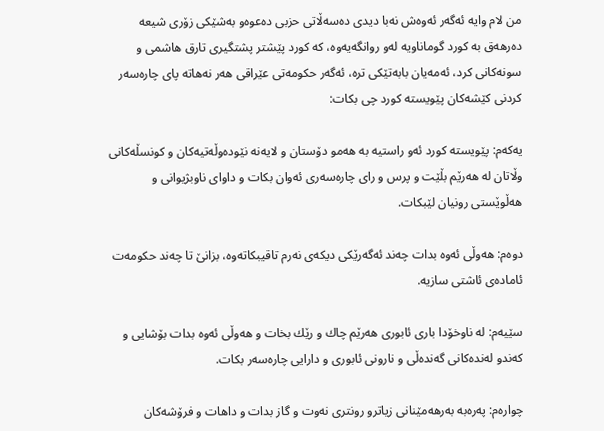من لام وایه‌ ئه‌گه‌ر ئه‌وه‌ش نه‌با دیدی‌ ده‌سه‌ڵاتی‌ حزبی‌ ده‌عوه‌و به‌شێكی‌ زۆری‌ شیعه‌ ده‌رهه‌ق به‌ كورد گوماناویه‌ له‌و روانگه‌یه‌وه‌، كه‌ كورد پێشتر پشتگیری‌ تارق هاشمی‌ و سونه‌كانی‌ كرد، ئه‌مه‌یان بابه‌تێكی‌ تره‌، ئه‌گه‌ر حكومه‌تی‌ عێراقی‌ هه‌ر نه‌هاته‌ پای‌ چاره‌سه‌ر كردنی‌ كێشه‌كان پێویسته‌ كورد چی‌ بكات:

یه‌كه‌م: پێویسته‌ كورد ئه‌و راستیه‌ به‌ هه‌مو دۆستان و لایه‌نه‌ نێوده‌وڵه‌تیه‌كان و كونسڵه‌كانی‌ وڵاتان له‌ هه‌رێم بڵێت و پرس و رای‌ چاره‌سه‌ری ئه‌وان بكات و داوای‌ ناوبژیوانی‌ و هه‌ڵوێستی‌ رونیان لێبكات.

دوه‌م: هه‌وڵی‌ ئه‌وه‌ بدات چه‌ند ئه‌گه‌رێكی‌ دیكه‌ی‌ نه‌رم تاقیبكاته‌وه‌، بزانێ‌ تا چه‌ند حكومه‌ت ئاماده‌ی‌ ئاشتی‌ سازیه‌.

سێیه‌م: له‌ ناوخۆدا باری‌ ئابوری‌ هه‌رێم چاك و رێك بخات و هه‌وڵی‌ ئه‌وه‌ بدات بۆشایی‌ و كه‌ندو له‌نده‌كانی‌ گه‌نده‌ڵی‌ و نارونی‌ ئابوری‌ و دارایی‌ چاره‌سه‌ر بكات.

چواره‌م: په‌ره‌به‌ به‌رهه‌مێنانی‌ زیاترو رونتری‌ نه‌وت و گاز بدات و داهات و فرۆشه‌كان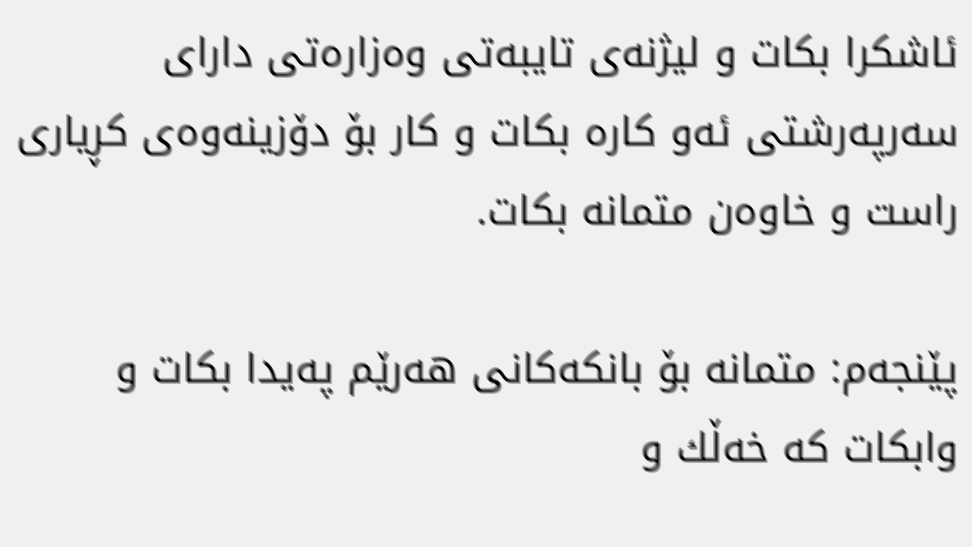ئاشكرا بكات و لیژنه‌ی‌ تایبه‌تی‌ وه‌زاره‌تی‌ دارای‌ سه‌رپه‌رشتی‌ ئه‌و كاره‌ بكات و كار بۆ دۆزینه‌وه‌ی‌ كڕیاری‌ راست و خاوه‌ن متمانه‌ بكات.

پێنجه‌م: متمانه‌ بۆ بانكه‌كانی‌ هه‌رێم په‌یدا بكات و وابكات كه‌ خه‌ڵك و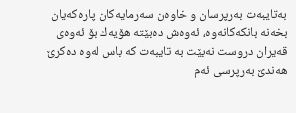به‌تایبه‌ت به‌رپرسان و خاوه‌ن سه‌رمایه‌كان پاره‌كه‌یان بخه‌نه‌ بانكه‌كانه‌وه‌، ئه‌وه‌ش ده‌بێته‌ هۆیه‌ك بۆ ئه‌وه‌ی‌ قه‌یران دروست نه‌بێت به‌ تایبه‌ت كه‌ باس له‌وه‌ ده‌كرێ‌ هه‌ندێ‌ به‌رپرسی‌ ئه‌م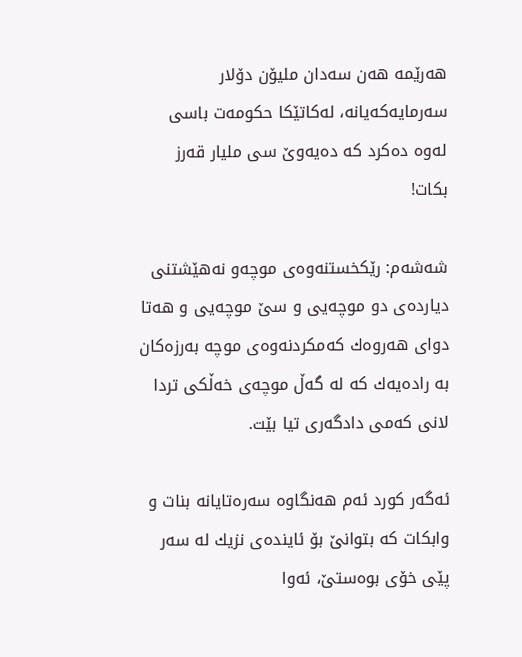هه‌رێمه‌ هه‌ن سه‌دان ملیۆن دۆلار سه‌رمایه‌كه‌یانه‌، له‌كاتێكا حكومه‌ت باسی‌ له‌وه‌ ده‌كرد كه‌ ده‌یه‌وێ‌ سی‌ ملیار قه‌رز بكات!

شه‌شه‌م: رێكخستنه‌وه‌ی‌ موچه‌و نه‌هێشتنی‌ دیارده‌ی‌ دو موچه‌یی‌ و سێ‌ موچه‌یی‌ و هه‌تا دوای‌ هه‌روه‌ك كه‌مكردنه‌وه‌ی‌ موچه‌ به‌رزه‌كان به‌ راده‌یه‌ك كه‌ له‌ گه‌ڵ موچه‌ی‌ خه‌ڵكی‌ تردا لانی‌ كه‌می‌ دادگه‌ری‌ تیا بێت.

ئه‌گه‌ر كورد ئه‌م هه‌نگاوه‌ سه‌ره‌تایانه‌ بنات و وابكات كه‌ بتوانێ‌ بۆ ئاینده‌ی‌ نزیك له‌ سه‌ر پێی‌ خۆی‌ بوه‌ستێ‌، ئه‌وا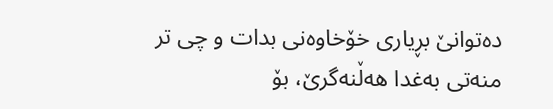ده‌توانێ‌ بڕیاری‌ خۆخاوه‌نی‌ بدات و چی‌ تر منه‌تی‌ به‌غدا هه‌ڵنه‌گرێ‌، بۆ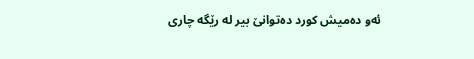ئه‌و ده‌میش كورد ده‌توانێ‌ بیر له‌ رێگه‌ چاری‌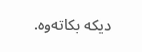دیكه‌ بكاته‌وه‌.